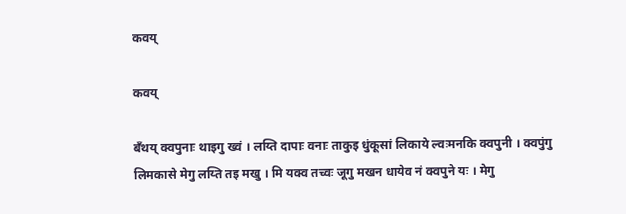कवय्

कवय्

बँथय् क्वपुनाः थाइगु ख्वं । लय्ति दापाः वनाः ताकुइ धुंकूसां लिकाये ल्वःमनकि क्वपुनी । क्वपुंगु लिमकासे मेगु लय्ति तइ मखु । मि यक्व तच्वः जूगु मखन धायेव नं क्वपुने यः । मेगु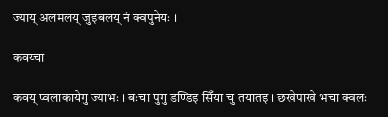ज्याय् अलमलय् जुइबलय् नं क्वपुनेयः ।

कवय्चा

कवय् प्वलाकायेगु ज्याभः । बःचा पुगु डण्डिइ सिँया चु तयातइ । छखेपाखे भचा क्वलः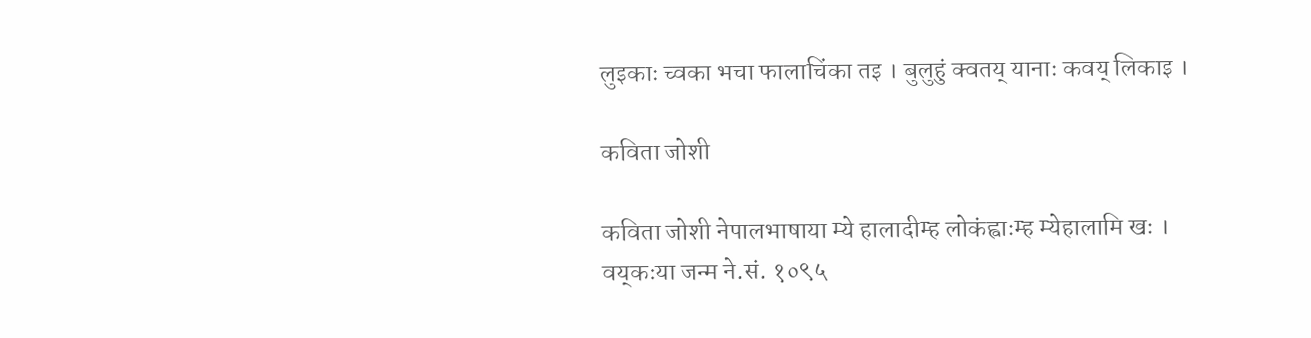लुइकाः च्वका भचा फालाचिंका तइ । बुलुहुं क्वतय् यानाः कवय् लिकाइ ।

कविता जोशी

कविता जोशी नेपालभाषाया म्ये हालादीम्ह लोकंह्वाःम्ह म्येहालामि खः । वय्‌कःया जन्म ने.सं. १०९५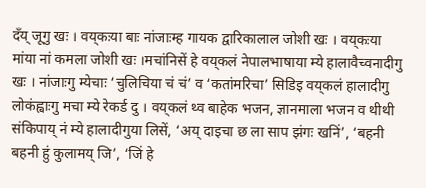दँय्‌ जूगु खः । वय्‌कःया बाः नांजाःम्ह गायक द्वारिकालाल जोशी खः । वय्‌कःया मांया नां कमला जोशी खः ।मचांनिसें हे वय्‌कलं नेपालभाषाया म्ये हालावैच्वनादीगु खः । नांजाःगु म्येचाः ‘चुलिचिया चं चं’ व ‘कतांमरिचा’ सिडिइ वय्‌कलं हालादीगु लोकंह्वाःगु मचा म्ये रेकर्ड दु । वय्‌कलं थ्व बाहेक भजन, ज्ञानमाला भजन व थीथी संकिपाय्‌ नं म्ये हालादीगुया लिसें, ‘अय्‌ दाइचा छ ला साप झंगः खनिं’, ‘बहनी बहनी हुं कुलामय्‌ जि’, ‘जिं हे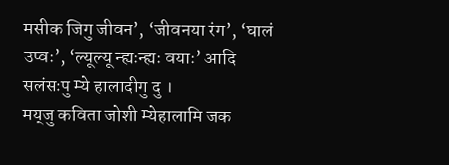मसीक जिगु जीवन’, ‘जीवनया रंग’, ‘घालं उप्वः’, ‘ल्यूल्यू न्ह्यःन्ह्यः वयाः’ आदि सलंसःपु म्ये हालादीगु दु ।
मय्‌जु कविता जोशी म्येहालामि जक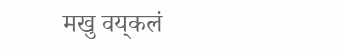मखु वय्‌कलं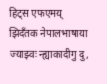हिट्स एफएमय्‌ झिदँतक नेपालभाषाया ज्याझ्वः न्ह्याकादीगु दु,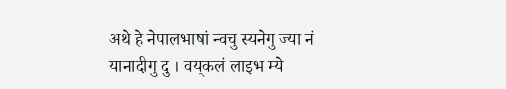अथे हे नेपालभाषां न्वचु स्यनेगु ज्या नं यानादीगु दु । वय्‌कलं लाइभ म्ये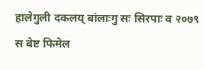हालेगुली दकलय्‌ बांलाःगु सः सिरपाः व २०७९ स बेष्ट फिमेल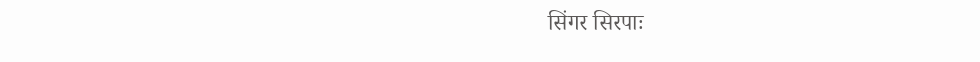सिंगर सिरपाः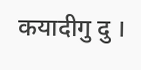कयादीगु दु ।